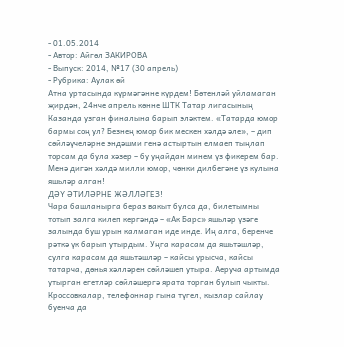- 01.05.2014
- Автор: Айгөл ЗАКИРОВА
- Выпуск: 2014, №17 (30 апрель)
- Рубрика: Аулак өй
Атна уртасында күрмәгәнне күрдем! Бөтенләй уйламаган җирдән, 24нче апрель көнне ШТК Татар лигасының Казанда узган финалына барып эләктем. «Татарда юмор бармы соң ул? Безнең юмор бик мескен хәлдә әле», – дип сөйләүчеләрне эндәшми генә астыртын елмаеп тыңлап торсам да була хәзер – бу уңайдан минем үз фикерем бар. Менә дигән хәлдә милли юмор, чөнки дилбегәне үз кулына яшьләр алган!
ДӘҮ ӘТИЛӘРНЕ ЖӘЛЛӘГЕЗ!
Чара башланырга бераз вакыт булса да, билетымны тотып залга килеп кергәндә – «Ак Барс» яшьләр үзәге залында буш урын калмаган иде инде. Иң алга, беренче рәткә үк барып утырдым. Уңга карасам да яшьтәшләр, сулга карасам да яшьтәшләр – кайсы урысча, кайсы татарча, дөнья хәлләрен сөйләшеп утыра. Аеруча артымда утырган егетләр сөйләшергә ярата торган булып чыкты. Кроссовкалар, телефоннар гына түгел, кызлар сайлау буенча да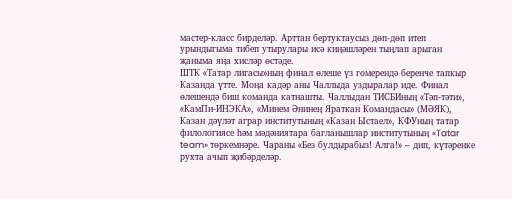мастер-класс бирделәр. Арттан бертуктаусыз дөп-дөп итеп урындыгыма тибеп утырулары исә киңәшләрен тыңлап арыган җаныма яңа хисләр өстәде.
ШТК «Татар лигасы»ның финал өлеше үз гомерендә беренче тапкыр Казанда үтте. Моңа кадәр аны Чаллыда уздыралар иде. Финал өлешендә биш команда катнашты. Чаллыдан ТИСБИның «Тәп-тәти», «КамПи-ИНЭКА», «Минем Әнинең Яраткан Командасы» (МӘЯК), Казан дәүләт аграр институтының «Казан Ыстаел», КФУның татар филологиясе һәм мәдәниятара багланышлар институтының «Tatar team» төркемнәре. Чараны «Без булдырабыз! Алга!» – дип, күтәренке рухта ачып җибәрделәр.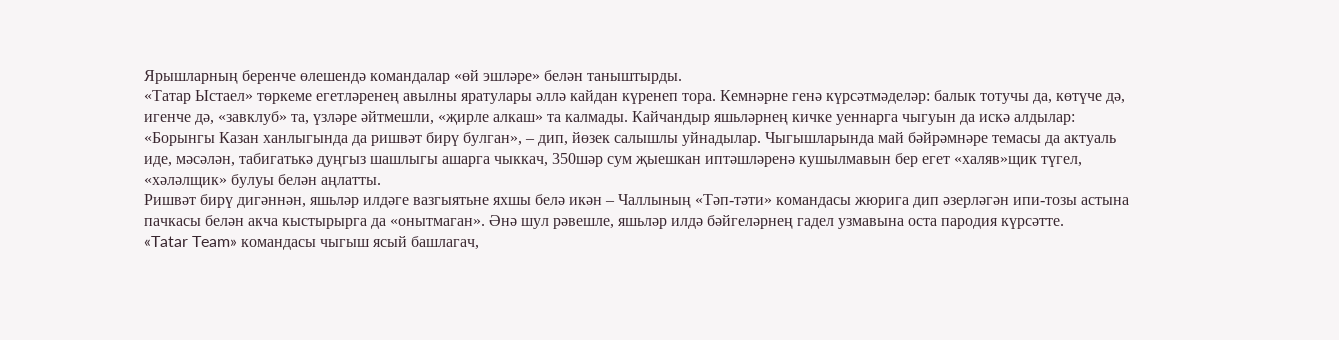Ярышларның беренче өлешендә командалар «өй эшләре» белән таныштырды.
«Татар Ыстаел» төркеме егетләренең авылны яратулары әллә кайдан күренеп тора. Кемнәрне генә күрсәтмәделәр: балык тотучы да, көтүче дә, игенче дә, «завклуб» та, үзләре әйтмешли, «җирле алкаш» та калмады. Кайчандыр яшьләрнең кичке уеннарга чыгуын да искә алдылар: «Борынгы Казан ханлыгында да ришвәт бирү булган», – дип, йөзек салышлы уйнадылар. Чыгышларында май бәйрәмнәре темасы да актуаль иде, мәсәлән, табигатькә дуңгыз шашлыгы ашарга чыккач, 350шәр сум җыешкан иптәшләренә кушылмавын бер егет «халяв»щик түгел, «хәләлщик» булуы белән аңлатты.
Ришвәт бирү дигәннән, яшьләр илдәге вазгыятьне яхшы белә икән – Чаллының «Тәп-тәти» командасы жюрига дип әзерләгән ипи-тозы астына пачкасы белән акча кыстырырга да «онытмаган». Әнә шул рәвешле, яшьләр илдә бәйгеләрнең гадел узмавына оста пародия күрсәтте.
«Tatar Team» командасы чыгыш ясый башлагач,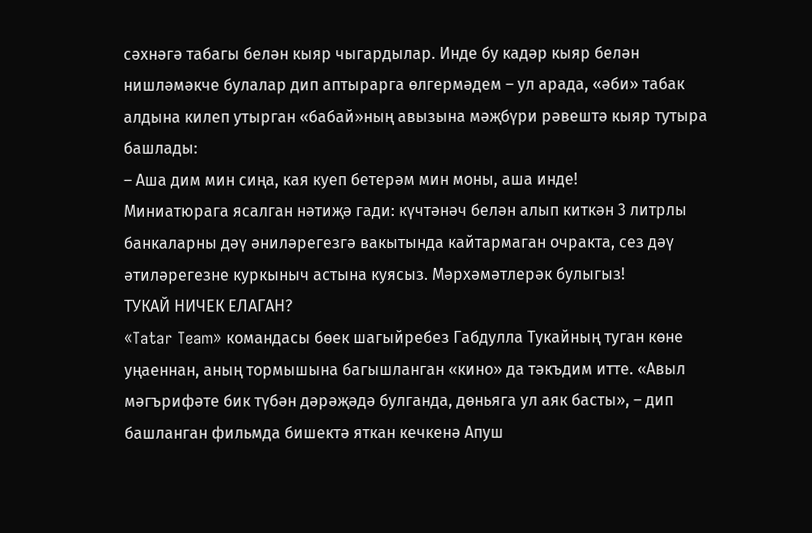сәхнәгә табагы белән кыяр чыгардылар. Инде бу кадәр кыяр белән нишләмәкче булалар дип аптырарга өлгермәдем – ул арада, «әби» табак алдына килеп утырган «бабай»ның авызына мәҗбүри рәвештә кыяр тутыра башлады:
– Аша дим мин сиңа, кая куеп бетерәм мин моны, аша инде!
Миниатюрага ясалган нәтиҗә гади: күчтәнәч белән алып киткән 3 литрлы банкаларны дәү әниләрегезгә вакытында кайтармаган очракта, сез дәү әтиләрегезне куркыныч астына куясыз. Мәрхәмәтлерәк булыгыз!
ТУКАЙ НИЧЕК ЕЛАГАН?
«Tatar Team» командасы бөек шагыйребез Габдулла Тукайның туган көне уңаеннан, аның тормышына багышланган «кино» да тәкъдим итте. «Авыл мәгърифәте бик түбән дәрәҗәдә булганда, дөньяга ул аяк басты», – дип башланган фильмда бишектә яткан кечкенә Апуш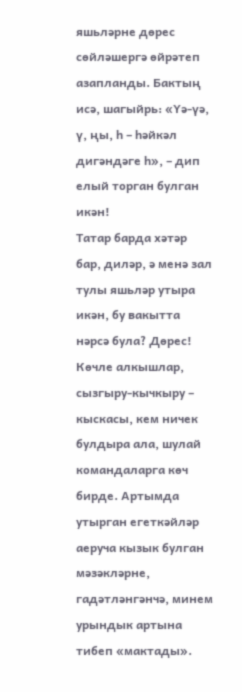яшьләрне дөрес сөйләшергә өйрәтеп азапланды. Бактың исә, шагыйрь: «Үә-үә, ү, ңы, һ – һәйкәл дигәндәге һ», – дип елый торган булган икән!
Татар барда хәтәр бар, диләр, ә менә зал тулы яшьләр утыра икән, бу вакытта нәрсә була? Дөрес! Көчле алкышлар, сызгыру-кычкыру – кыскасы, кем ничек булдыра ала, шулай командаларга көч бирде. Артымда утырган егеткәйләр аеруча кызык булган мәзәкләрне, гадәтләнгәнчә, минем урындык артына тибеп «мактады».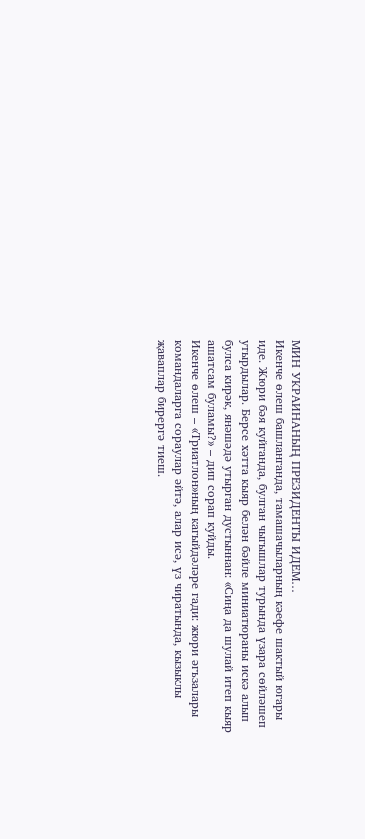МИН УКРАИНАНЫҢ ПРЕЗИДЕНТЫ ИДЕМ…
Икенче өлеш башланганда, тамашачыларның кәефе шактый югары иде. Жюри бәя куйганда, булган чыгышлар турында үзара сөйләшеп утырдылар. Берсе хәтта кыяр белән бәйле миниатюраны искә алып булса кирәк, янәшәдә утырган дустыннан: «Сиңа да шулай итеп кыяр ашатсам буламы?» – дип сорап куйды.
Икенче өлеш – «Триатлон»ның кагыйдәләре гади: жюри әгъзалары командаларга сораулар әйтә, алар исә, үз чиратында, кызыклы җаваплар бирергә тиеш.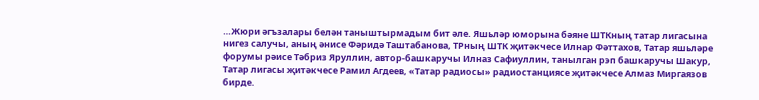…Жюри әгъзалары белән таныштырмадым бит әле. Яшьләр юморына бәяне ШТКның татар лигасына нигез салучы, аның әнисе Фәридә Таштабанова, ТРның ШТК җитәкчесе Илнар Фәттахов, Татар яшьләре форумы рәисе Тәбриз Яруллин, автор-башкаручы Илназ Сафиуллин, танылган рэп башкаручы Шакур, Татар лигасы җитәкчесе Рамил Агдеев, «Татар радиосы» радиостанциясе җитәкчесе Алмаз Миргаязов бирде.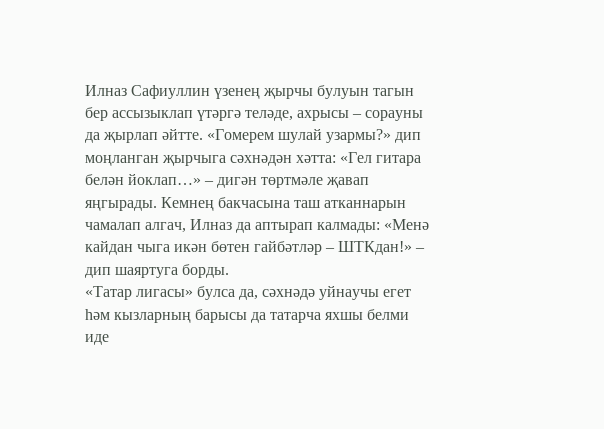Илназ Сафиуллин үзенең җырчы булуын тагын бер ассызыклап үтәргә теләде, ахрысы – сорауны да җырлап әйтте. «Гомерем шулай узармы?» дип моңланган җырчыга сәхнәдән хәтта: «Гел гитара белән йоклап…» – дигән төртмәле җавап яңгырады. Кемнең бакчасына таш атканнарын чамалап алгач, Илназ да аптырап калмады: «Менә кайдан чыга икән бөтен гайбәтләр – ШТКдан!» – дип шаяртуга борды.
«Татар лигасы» булса да, сәхнәдә уйнаучы егет һәм кызларның барысы да татарча яхшы белми иде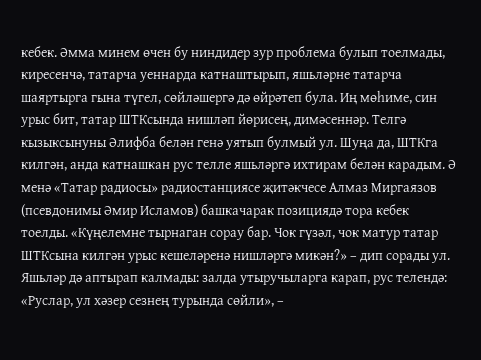кебек. Әмма минем өчен бу ниндидер зур проблема булып тоелмады, киресенчә, татарча уеннарда катнаштырып, яшьләрне татарча шаяртырга гына түгел, сөйләшергә дә өйрәтеп була. Иң мөһиме, син урыс бит, татар ШТКсында нишләп йөрисең, димәсеннәр. Телгә кызыксынуны Әлифба белән генә уятып булмый ул. Шуңа да, ШТКга килгән, анда катнашкан рус телле яшьләргә ихтирам белән карадым. Ә менә «Татар радиосы» радиостанциясе җитәкчесе Алмаз Миргаязов (псевдонимы Әмир Исламов) башкачарак позициядә тора кебек тоелды. «Күңелемне тырнаган сорау бар. Чок гүзәл, чок матур татар ШТКсына килгән урыс кешеләренә нишләргә микән?» – дип сорады ул. Яшьләр дә аптырап калмады: залда утыручыларга карап, рус телендә: «Руслар, ул хәзер сезнең турында сөйли», –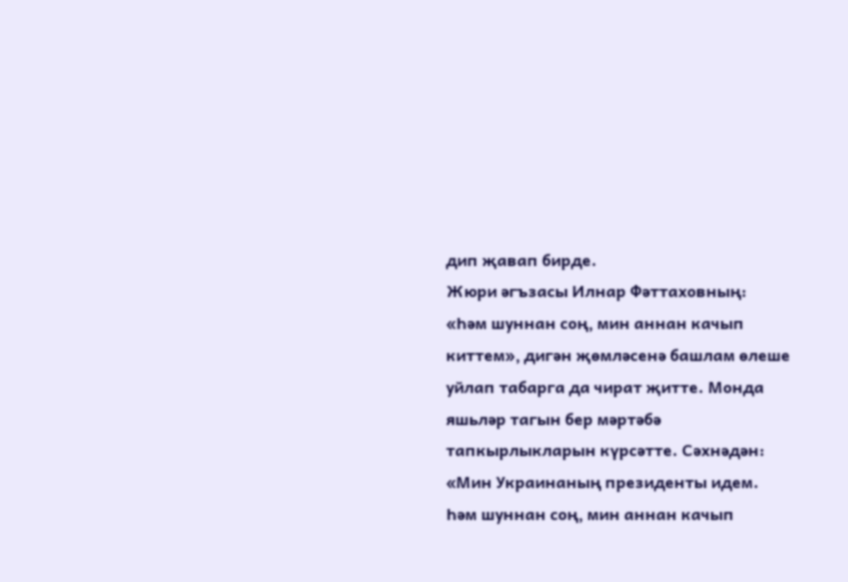дип җавап бирде.
Жюри әгъзасы Илнар Фәттаховның: «Һәм шуннан соң, мин аннан качып киттем», дигән җөмләсенә башлам өлеше уйлап табарга да чират җитте. Монда яшьләр тагын бер мәртәбә тапкырлыкларын күрсәтте. Сәхнәдән: «Мин Украинаның президенты идем. Һәм шуннан соң, мин аннан качып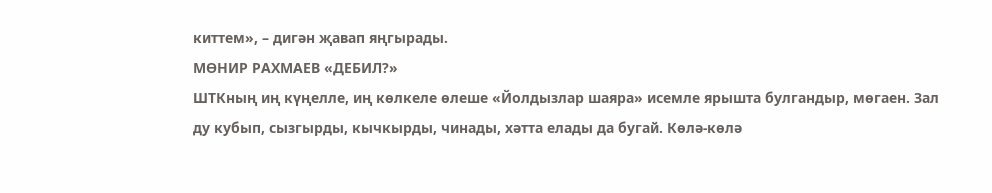киттем», – дигән җавап яңгырады.
МӨНИР РАХМАЕВ «ДЕБИЛ?»
ШТКның иң күңелле, иң көлкеле өлеше «Йолдызлар шаяра» исемле ярышта булгандыр, мөгаен. Зал ду кубып, сызгырды, кычкырды, чинады, хәтта елады да бугай. Көлә-көлә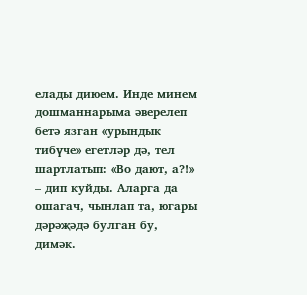елады диюем. Инде минем дошманнарыма әверелеп бетә язган «урындык тибүче» егетләр дә, тел шартлатып: «Во дают, а?!» – дип куйды. Аларга да ошагач, чынлап та, югары дәрәҗәдә булган бу, димәк.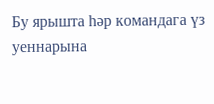Бу ярышта һәр командага үз уеннарына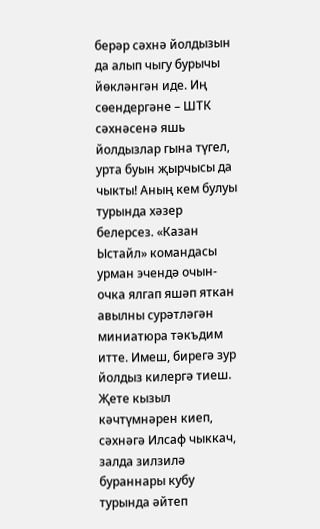берәр сәхнә йолдызын да алып чыгу бурычы йөкләнгән иде. Иң сөендергәне – ШТК сәхнәсенә яшь йолдызлар гына түгел, урта буын җырчысы да чыкты! Аның кем булуы турында хәзер белерсез. «Казан Ыстайл» командасы урман эчендә очын-очка ялгап яшәп яткан авылны сурәтләгән миниатюра тәкъдим итте. Имеш, бирегә зур йолдыз килергә тиеш. Җете кызыл кәчтүмнәрен киеп, сәхнәгә Илсаф чыккач, залда зилзилә бураннары кубу турында әйтеп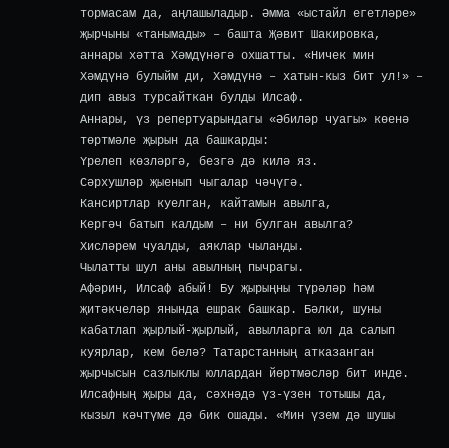тормасам да, аңлашыладыр. Әмма «ыстайл егетләре» җырчыны «танымады» – башта Җәвит Шакировка, аннары хәтта Хәмдүнәгә охшатты. «Ничек мин Хәмдүнә булыйм ди, Хәмдүнә – хатын-кыз бит ул!» – дип авыз турсайткан булды Илсаф.
Аннары, үз репертуарындагы «Әбиләр чуагы» көенә төртмәле җырын да башкарды:
Үрелеп көзләргә, безгә дә килә яз.
Сәрхушләр җыенып чыгалар чәчүгә.
Кансиртлар куелган, кайтамын авылга,
Кергәч батып калдым – ни булган авылга?
Хисләрем чуалды, аяклар чыланды.
Чылатты шул аны авылның пычрагы.
Афәрин, Илсаф абый! Бу җырыңны түрәләр һәм җитәкчеләр янында ешрак башкар. Бәлки, шуны кабатлап җырлый-җырлый, авылларга юл да салып куярлар, кем белә? Татарстанның атказанган җырчысын сазлыклы юллардан йөртмәсләр бит инде.
Илсафның җыры да, сәхнәдә үз-үзен тотышы да, кызыл кәчтүме дә бик ошады. «Мин үзем дә шушы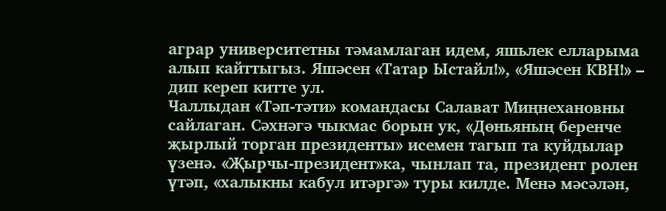аграр университетны тәмамлаган идем, яшьлек елларыма алып кайттыгыз. Яшәсен «Татар Ыстайл!», «Яшәсен КВН!» – дип кереп китте ул.
Чаллыдан «Тәп-тәти» командасы Салават Миңнехановны сайлаган. Сәхнәгә чыкмас борын ук, «Дөньяның беренче җырлый торган президенты» исемен тагып та куйдылар үзенә. «Җырчы-президент»ка, чынлап та, президент ролен үтәп, «халыкны кабул итәргә» туры килде. Менә мәсәлән,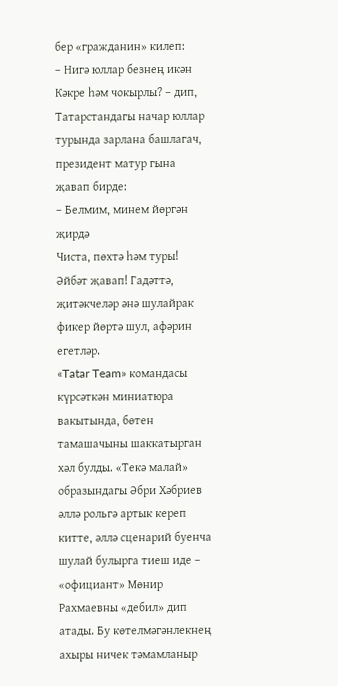бер «гражданин» килеп:
– Нигә юллар безнең икән
Кәкре һәм чокырлы? – дип, Татарстандагы начар юллар турында зарлана башлагач, президент матур гына җавап бирде:
– Белмим, минем йөргән җирдә
Чиста, пөхтә һәм туры!
Әйбәт җавап! Гадәттә, җитәкчеләр әнә шулайрак фикер йөртә шул, афәрин егетләр.
«Tatar Team» командасы күрсәткән миниатюра вакытында, бөтен тамашачыны шаккатырган хәл булды. «Текә малай» образындагы Әбри Хәбриев әллә рольгә артык кереп китте, әллә сценарий буенча шулай булырга тиеш иде – «официант» Мөнир Рахмаевны «дебил» дип атады. Бу көтелмәгәнлекнең ахыры ничек тәмамланыр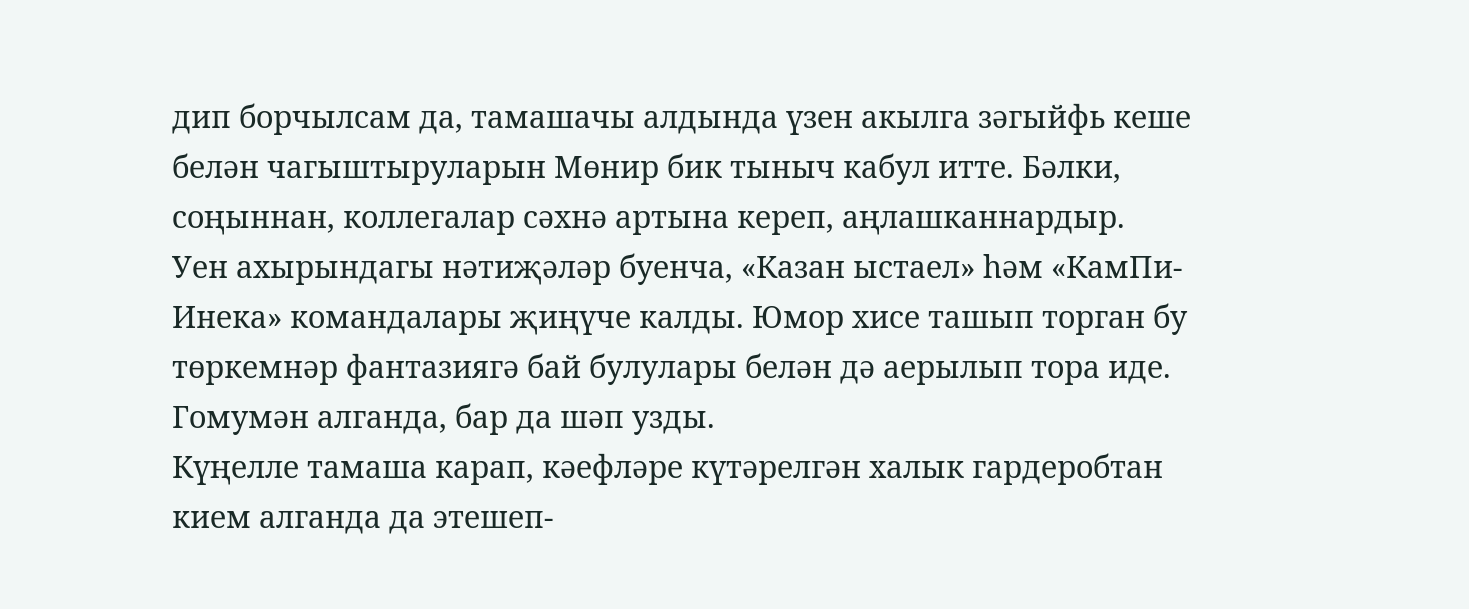дип борчылсам да, тамашачы алдында үзен акылга зәгыйфь кеше белән чагыштыруларын Мөнир бик тыныч кабул итте. Бәлки, соңыннан, коллегалар сәхнә артына кереп, аңлашканнардыр.
Уен ахырындагы нәтиҗәләр буенча, «Казан ыстаел» һәм «КамПи-Инека» командалары җиңүче калды. Юмор хисе ташып торган бу төркемнәр фантазиягә бай булулары белән дә аерылып тора иде. Гомумән алганда, бар да шәп узды.
Күңелле тамаша карап, кәефләре күтәрелгән халык гардеробтан кием алганда да этешеп-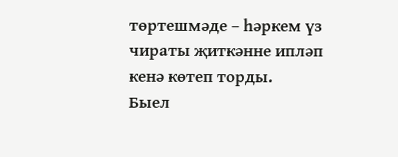төртешмәде – һәркем үз чираты җиткәнне ипләп кенә көтеп торды.
Быел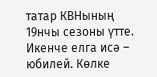татар КВНының 19нчы сезоны үтте. Икенче елга исә – юбилей. Көлке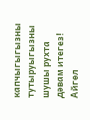капчыгыгызны тутыруыгызны шушы рухта дәвам итегез!
Айгөл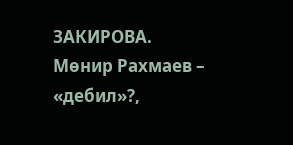ЗАКИРОВА.
Мөнир Рахмаев – «дебил»?,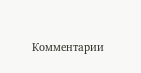Комментарии